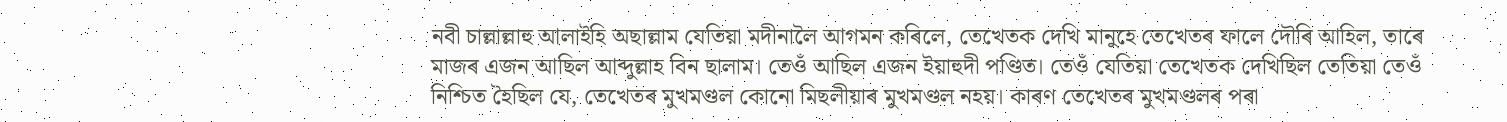নবী চাল্লাল্লাহু আলাইহি অছাল্লাম যেতিয়া মদীনালৈ আগমন কৰিলে, তেখেতক দেখি মানুহে তেখেতৰ ফালে দৌৰি আহিল, তাৰে মাজৰ এজন আছিল আব্দুল্লাহ বিন ছালাম। তেওঁ আছিল এজন ইয়াহুদী পণ্ডিত। তেওঁ যেতিয়া তেখেতক দেখিছিল তেতিয়া তেওঁ নিশ্চিত হৈছিল যে, তেখেতৰ মুখমণ্ডল কোনো মিছলীয়াৰ মুখমণ্ডল নহয়। কাৰণ তেখেতৰ মুখমণ্ডলৰ পৰা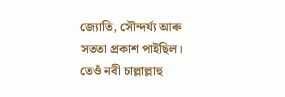জ্যোতি, সৌন্দৰ্য্য আৰু সততা প্ৰকাশ পাইছিল। তেওঁ নবী চাল্লাল্লাহু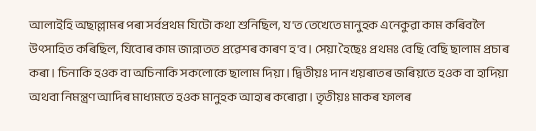আলাইহি অছাল্লামৰ পৰা সৰ্বপ্ৰথম যিটো কথা শুনিছিল, য'ত তেখেতে মানুহক এনেকুৱা কাম কৰিবলৈ উৎসাহিত কৰিছিল, যিবোৰ কাম জান্নাতত প্ৰৱেশৰ কাৰণ হ'ব। সেয়া হৈছেঃ প্ৰথমঃ বেছি বেছি ছালাম প্ৰচাৰ কৰা। চিনাকি হওক বা অচিনাকি সকলোকে ছালাম দিয়া। দ্বিতীয়ঃ দান খয়ৰাতৰ জৰিয়তে হওক বা হাদিয়া অথবা নিমন্ত্ৰণ আদিৰ মাধ্যমতে হওক মানুহক আহাৰ কৰোৱা। তৃতীয়ঃ মাকৰ ফালৰ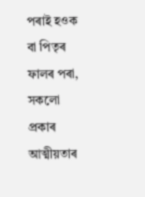পৰাই হওক বা পিতৃৰ ফালৰ পৰা, সকলো প্ৰকাৰ আত্মীয়তাৰ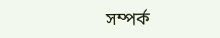সম্পৰ্ক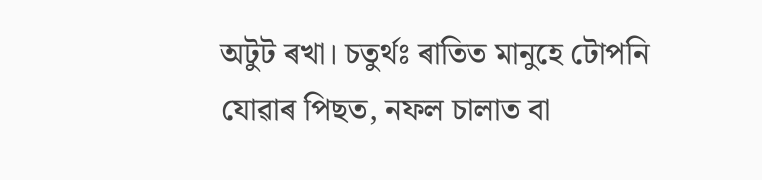অটুট ৰখা। চতুৰ্থঃ ৰাতিত মানুহে টোপনি যোৱাৰ পিছত, নফল চালাত বা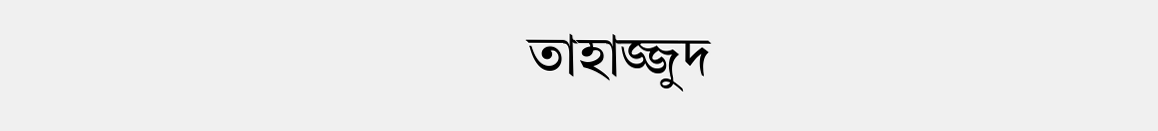তাহাজ্জুদ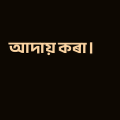আদায় কৰা।